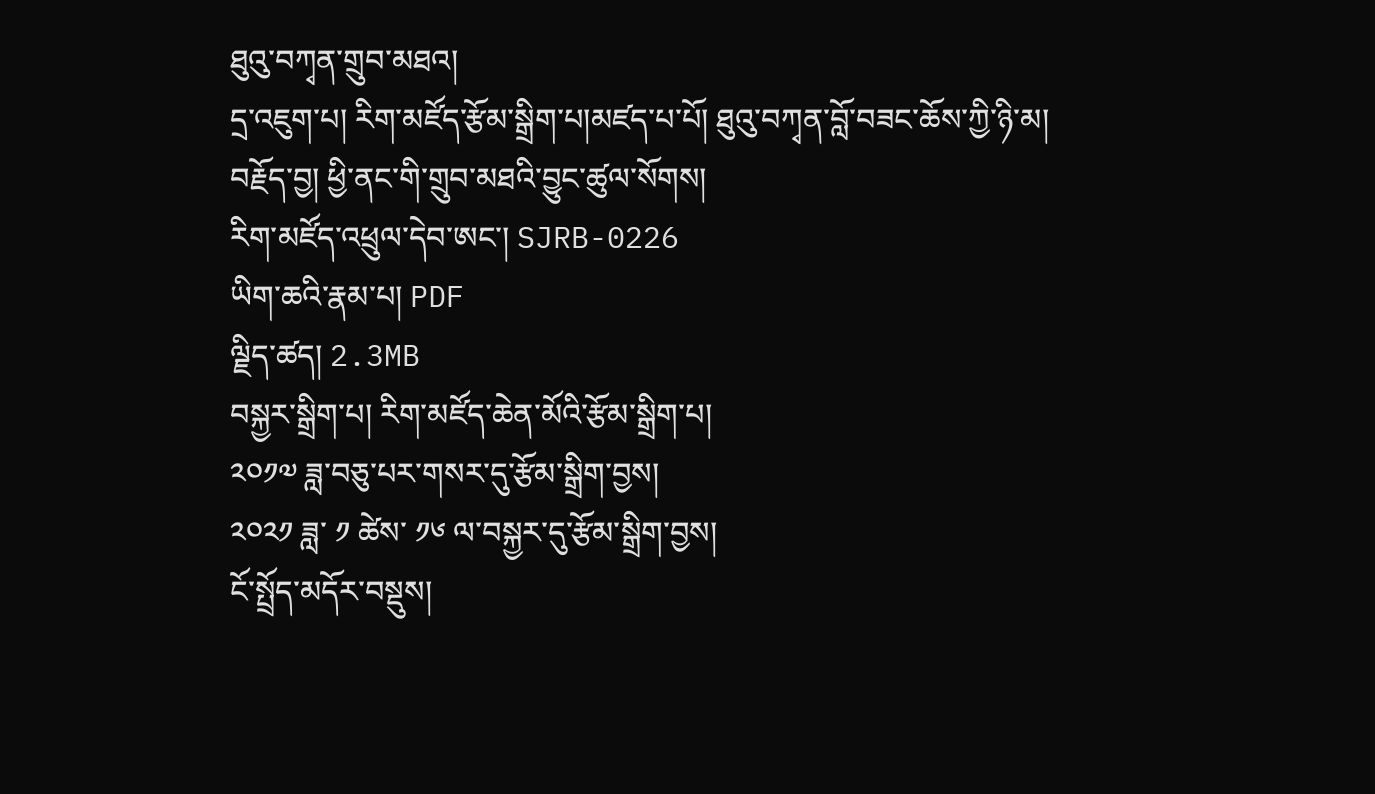ཐུའུ་བཀྭན་གྲུབ་མཐའ།
དྲ་འཇུག་པ། རིག་མཛོད་རྩོམ་སྒྲིག་པ།མཛད་པ་པོ། ཐུའུ་བཀྭན་བློ་བཟང་ཆོས་ཀྱི་ཉི་མ།
བརྗོད་བྱ། ཕྱི་ནང་གི་གྲུབ་མཐའི་བྱུང་ཚུལ་སོགས།
རིག་མཛོད་འཕྲུལ་དེབ་ཨང་། SJRB-0226
ཡིག་ཆའི་རྣམ་པ། PDF
ལྗིད་ཚད། 2.3MB
བསྐྱར་སྒྲིག་པ། རིག་མཛོད་ཆེན་མོའི་རྩོམ་སྒྲིག་པ།
༢༠༡༧ ཟླ་བཅུ་པར་གསར་དུ་རྩོམ་སྒྲིག་བྱས།
༢༠༢༡ ཟླ་ ༡ ཚེས་ ༡༦ ལ་བསྐྱར་དུ་རྩོམ་སྒྲིག་བྱས།
ངོ་སྤྲོད་མདོར་བསྡུས།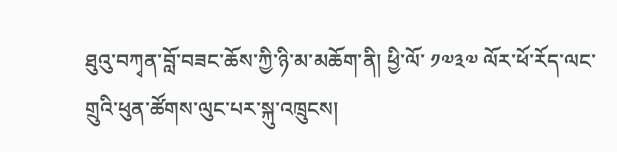ཐུའུ་བཀྭན་བློ་བཟང་ཆོས་ཀྱི་ཉི་མ་མཆོག་ནི། ཕྱི་ལོ་ ༡༧༣༧ ལོར་ཕོ་རོད་ལང་གྲུའི་ཕུན་ཚོགས་ལུང་པར་སྐུ་འཁྲུངས།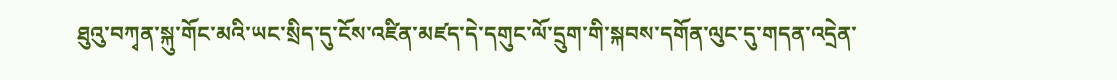ཐུའུ་བཀྭན་སྐུ་གོང་མའི་ཡང་སྲིད་དུ་ངོས་འཛིན་མཛད་དེ་དགུང་ལོ་དྲུག་གི་སྐབས་དགོན་ལུང་དུ་གདན་འདྲེན་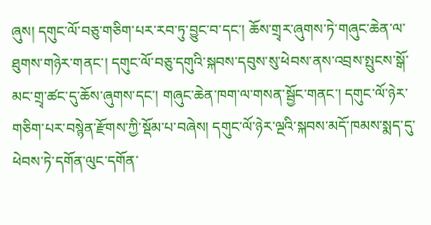ཞུས། དགུང་ལོ་བཅུ་གཅིག་པར་རབ་ཏུ་བྱུང་བ་དང་། ཆོས་གྲྭར་ཞུགས་ཏེ་གཞུང་ཆེན་ལ་ཐུགས་གཉེར་གནང་། དགུང་ལོ་བཅུ་དགུའི་སྐབས་དབུས་སུ་ཕེབས་ནས་འབྲས་སྤུངས་སྒོ་མང་གྲྭ་ཚང་དུ་ཆོས་ཞུགས་དང་། གཞུང་ཆེན་ཁག་ལ་གསན་སྦྱོང་གནང་། དགུང་ལོ་ཉེར་གཅིག་པར་བསྙེན་རྫོགས་ཀྱི་སྡོམ་པ་བཞེས། དགུང་ལོ་ཉེར་ལྔའི་སྐབས་མདོ་ཁམས་སྨད་དུ་ཕེབས་ཏེ་དགོན་ལུང་དགོན་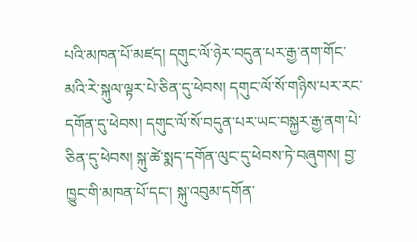པའི་མཁན་པོ་མཛད། དགུང་ལོ་ཉེར་བདུན་པར་རྒྱ་ནག་གོང་མའི་རེ་སྐུལ་ལྟར་པེ་ཅིན་དུ་ཕེབས། དགུང་ལོ་སོ་གཉིས་པར་རང་དགོན་དུ་ཕེབས། དགུང་ལོ་སོ་བདུན་པར་ཡང་བསྐྱར་རྒྱ་ནག་པེ་ཅིན་དུ་ཕེབས། སྐུ་ཚེ་སྨད་དགོན་ལུང་དུ་ཕེབས་ཏེ་བཞུགས། བྱ་ཁྱུང་གི་མཁན་པོ་དང་། སྐུ་འབུམ་དགོན་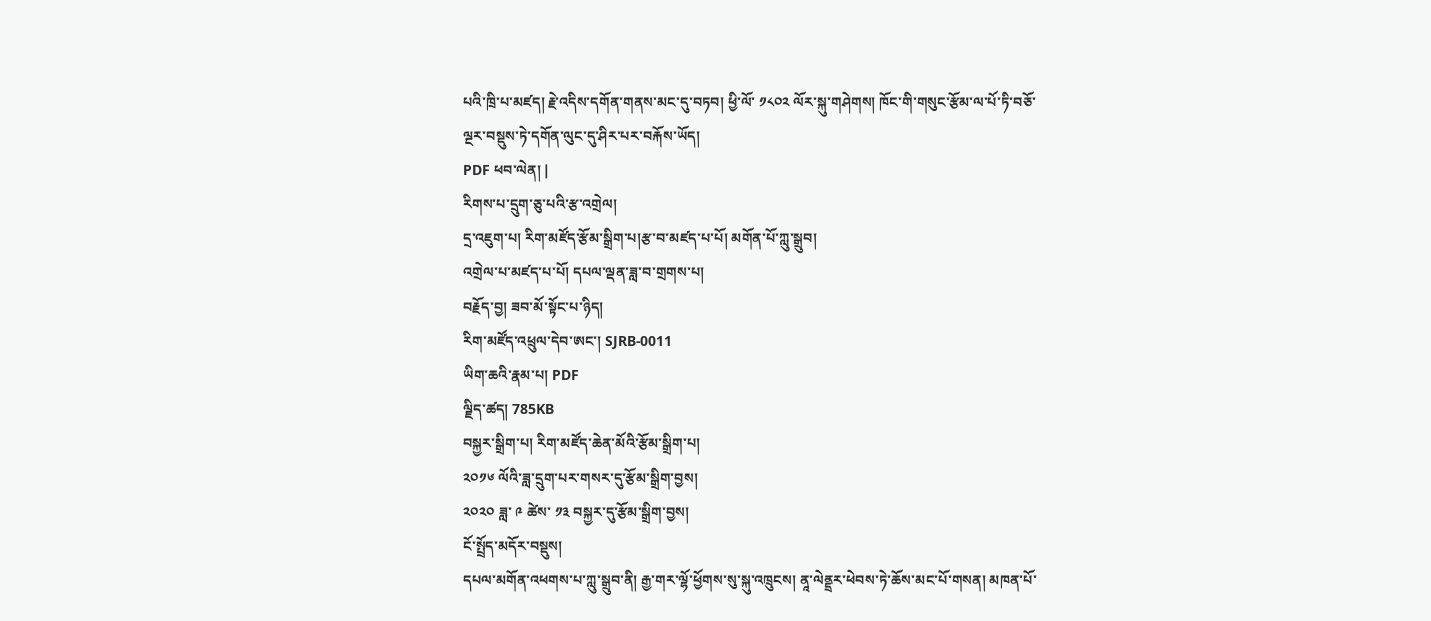པའི་ཁྲི་པ་མཛད། རྗེ་འདིས་དགོན་གནས་མང་དུ་བཏབ། ཕྱི་ལོ་ ༡༨༠༢ ལོར་སྐུ་གཤེགས། ཁོང་གི་གསུང་རྩོམ་ལ་པོ་ཏི་བཅོ་ལྔར་བསྡུས་ཏེ་དགོན་ལུང་དུ་ཤིར་པར་བརྐོས་ཡོད།
PDF ཕབ་ལེན། |
རིགས་པ་དྲུག་ཅུ་པའི་རྩ་འགྲེལ།
དྲ་འཇུག་པ། རིག་མཛོད་རྩོམ་སྒྲིག་པ།རྩ་བ་མཛད་པ་པོ། མགོན་པོ་ཀླུ་སྒྲུབ།
འགྲེལ་པ་མཛད་པ་པོ། དཔལ་ལྡན་ཟླ་བ་གྲགས་པ།
བརྗོད་བྱ། ཟབ་མོ་སྟོང་པ་ཉིད།
རིག་མཛོད་འཕྲུལ་དེབ་ཨང་། SJRB-0011
ཡིག་ཆའི་རྣམ་པ། PDF
ལྗིད་ཚད། 785KB
བསྐྱར་སྒྲིག་པ། རིག་མཛོད་ཆེན་མོའི་རྩོམ་སྒྲིག་པ།
༢༠༡༦ ལོའི་ཟླ་དྲུག་པར་གསར་དུ་རྩོམ་སྒྲིག་བྱས།
༢༠༢༠ ཟླ་ ༩ ཚེས་ ༡༣ བསྐྱར་དུ་རྩོམ་སྒྲིག་བྱས།
ངོ་སྤྲོད་མདོར་བསྡུས།
དཔལ་མགོན་འཕགས་པ་ཀླུ་སྒྲུབ་ནི། རྒྱ་གར་ལྷོ་ཕྱོགས་སུ་སྐུ་འཁྲུངས། ནཱ་ལེནྡྲར་ཕེབས་ཏེ་ཆོས་མང་པོ་གསན། མཁན་པོ་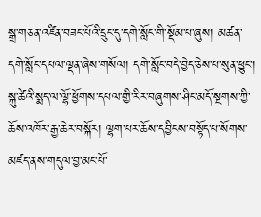སྒྲ་གཅན་འཛིན་བཟང་པོའི་དྲུང་དུ་དགེ་སློང་གི་སྡོམ་པ་ཞུས། མཚན་དགེ་སློང་དཔལ་ལྡན་ཞེས་གསོལ། དགེ་སློང་བདེ་བྱེད་ཅེས་པ་སུན་ཕྱུང་། སྐུ་ཚེའི་སྨད་ལ་ལྷོ་ཕྱོགས་དཔལ་གྱི་རིར་བཞུགས་ཤིང་མདོ་སྔགས་ཀྱི་ཆོས་འཁོར་རྒྱ་ཆེར་བསྐོར། ལྷག་པར་ཆོས་དབྱིངས་བསྟོད་པ་སོགས་མཛད་ནས་གདུལ་བྱ་མང་པོ་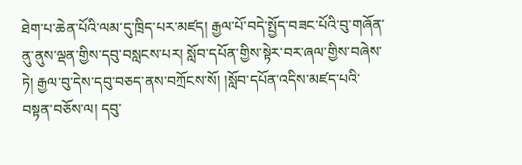ཐེག་པ་ཆེན་པོའི་ལམ་དུ་ཁྲིད་པར་མཛད། རྒྱལ་པོ་བདེ་སྤྱོད་བཟང་པོའི་བུ་གཞོན་ནུ་ནུས་ལྡན་གྱིས་དབུ་བསླངས་པར། སློབ་དཔོན་གྱིས་སྟེར་བར་ཞལ་གྱིས་བཞེས་ཏེ། རྒྱལ་བུ་དེས་དབུ་བཅད་ནས་བཀྲོངས་སོ། །སློབ་དཔོན་འདིས་མཛད་པའི་བསྟན་བཅོས་ལ། དབུ་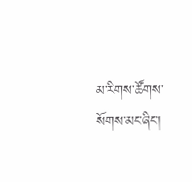མ་རིགས་ཚོགས་སོགས་མང་ཞིང་།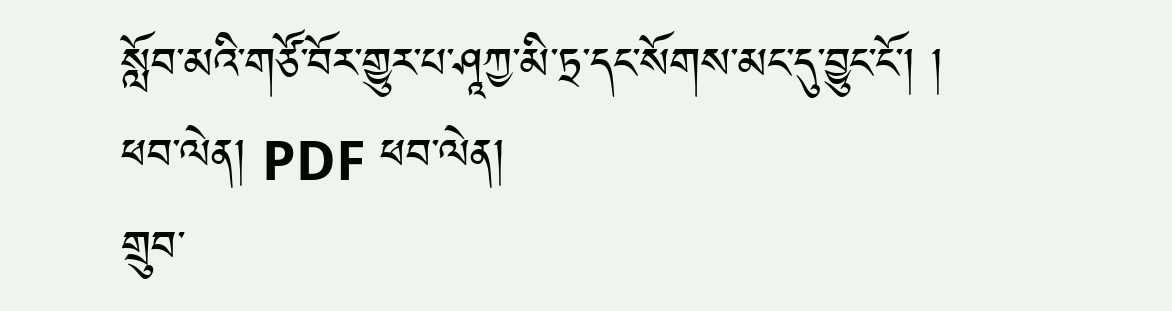སློབ་མའི་གཙོ་བོར་གྱུར་པ་ཤཱཀྱ་མི་ཏྲ་དང་སོགས་མང་དུ་བྱུང་ངོ་། །
ཕབ་ལེན། PDF ཕབ་ལེན།
གྲུབ་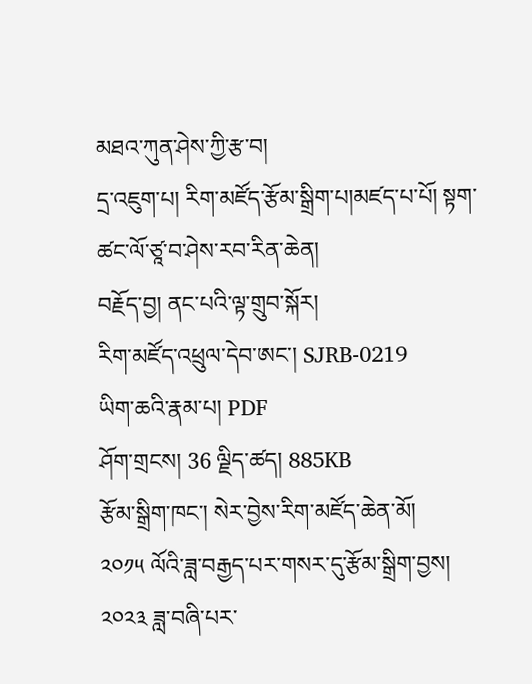མཐའ་ཀུན་ཤེས་ཀྱི་རྩ་བ།
དྲ་འཇུག་པ། རིག་མཛོད་རྩོམ་སྒྲིག་པ།མཛད་པ་པོ། སྟག་ཚང་ལོ་ཙཱ་བ་ཤེས་རབ་རིན་ཆེན།
བརྗོད་བྱ། ནང་པའི་ལྟ་གྲུབ་སྐོར།
རིག་མཛོད་འཕྲུལ་དེབ་ཨང་། SJRB-0219
ཡིག་ཆའི་རྣམ་པ། PDF
ཤོག་གྲངས། 36 ལྗིད་ཚད། 885KB
རྩོམ་སྒྲིག་ཁང་། སེར་བྱེས་རིག་མཛོད་ཆེན་མོ།
༢༠༡༥ ལོའི་ཟླ་བརྒྱད་པར་གསར་དུ་རྩོམ་སྒྲིག་བྱས།
༢༠༢༣ ཟླ་བཞི་པར་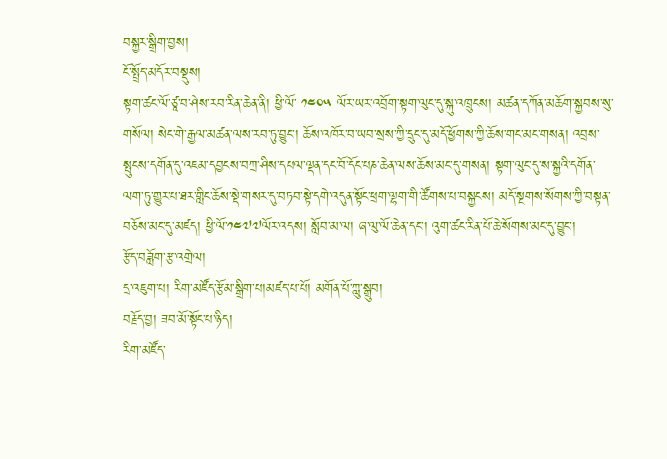བསྐྱར་སྒྲིག་བྱས།
ངོ་སྤྲོད་མདོར་བསྡུས།
སྟག་ཚང་ལོ་ཙཱ་བ་ཤེས་རབ་རིན་ཆེན་ནི། ཕྱི་ལོ་ ༡༤༠༥ ལོར་ཡར་འབྲོག་སྟག་ལུང་དུ་སྐུ་འཁྲུངས། མཚན་དཀོན་མཆོག་སྐྱབས་སུ་གསོལ། སེང་གེ་རྒྱལ་མཚན་ལས་རབ་ཏུ་བྱུང་། ཆོས་འཁོར་བ་ཡབ་སྲས་ཀྱི་དྲུང་དུ་མདོ་ཕྱོགས་ཀྱི་ཆོས་གང་མང་གསན། འབྲས་སྤུངས་དགོན་དུ་འཇམ་དབྱངས་བཀྲ་ཤིས་དཔལ་ལྡན་དང་བོ་དོང་པཎ་ཆེན་ལས་ཆོས་མང་དུ་གསན། སྟག་ལུང་དུ་ས་སྐྱའི་དགོན་ལག་ཏུ་གྱུར་པ་ཐར་གླིང་ཆོས་སྡེ་གསར་དུ་བཏབ་སྟེ་དགེ་འདུན་སྟོང་ཕྲག་ལྷག་གི་ཚོགས་པ་བསྐྱངས། མདོ་སྔགས་སོགས་ཀྱི་བསྟན་བཅོས་མང་དུ་མཛད། ཕྱི་ལོ་༡༤༧༧ལོར་འདས། སློབ་མ་ལ། ཞ་ལུ་ལོ་ཆེན་དང་། འུག་ཚང་རིན་པོ་ཆེ་སོགས་མང་དུ་བྱུང་།
རྩོད་བཟློག་རྩ་འགྲེལ།
དྲ་འཇུག་པ། རིག་མཛོད་རྩོམ་སྒྲིག་པ།མཛད་པ་པོ། མགོན་པོ་ཀླུ་སྒྲུབ།
བརྗོད་བྱ། ཟབ་མོ་སྟོང་པ་ཉིད།
རིག་མཛོད་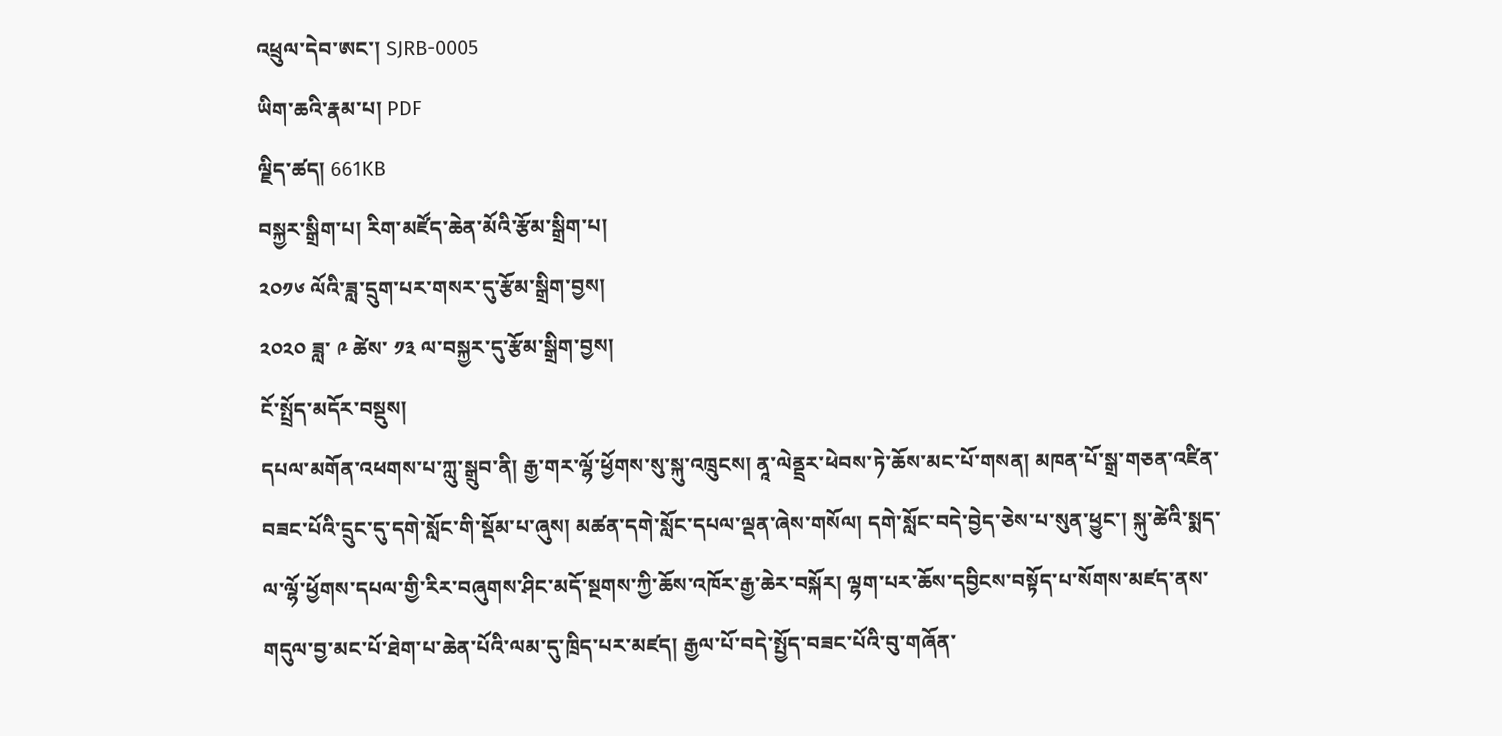འཕྲུལ་དེབ་ཨང་། SJRB-0005
ཡིག་ཆའི་རྣམ་པ། PDF
ལྗིད་ཚད། 661KB
བསྐྱར་སྒྲིག་པ། རིག་མཛོད་ཆེན་མོའི་རྩོམ་སྒྲིག་པ།
༢༠༡༦ ལོའི་ཟླ་དྲུག་པར་གསར་དུ་རྩོམ་སྒྲིག་བྱས།
༢༠༢༠ ཟླ་ ༩ ཚེས་ ༡༣ ལ་བསྐྱར་དུ་རྩོམ་སྒྲིག་བྱས།
ངོ་སྤྲོད་མདོར་བསྡུས།
དཔལ་མགོན་འཕགས་པ་ཀླུ་སྒྲུབ་ནི། རྒྱ་གར་ལྷོ་ཕྱོགས་སུ་སྐུ་འཁྲུངས། ནཱ་ལེནྡྲར་ཕེབས་ཏེ་ཆོས་མང་པོ་གསན། མཁན་པོ་སྒྲ་གཅན་འཛིན་བཟང་པོའི་དྲུང་དུ་དགེ་སློང་གི་སྡོམ་པ་ཞུས། མཚན་དགེ་སློང་དཔལ་ལྡན་ཞེས་གསོལ། དགེ་སློང་བདེ་བྱེད་ཅེས་པ་སུན་ཕྱུང་། སྐུ་ཚེའི་སྨད་ལ་ལྷོ་ཕྱོགས་དཔལ་གྱི་རིར་བཞུགས་ཤིང་མདོ་སྔགས་ཀྱི་ཆོས་འཁོར་རྒྱ་ཆེར་བསྐོར། ལྷག་པར་ཆོས་དབྱིངས་བསྟོད་པ་སོགས་མཛད་ནས་གདུལ་བྱ་མང་པོ་ཐེག་པ་ཆེན་པོའི་ལམ་དུ་ཁྲིད་པར་མཛད། རྒྱལ་པོ་བདེ་སྤྱོད་བཟང་པོའི་བུ་གཞོན་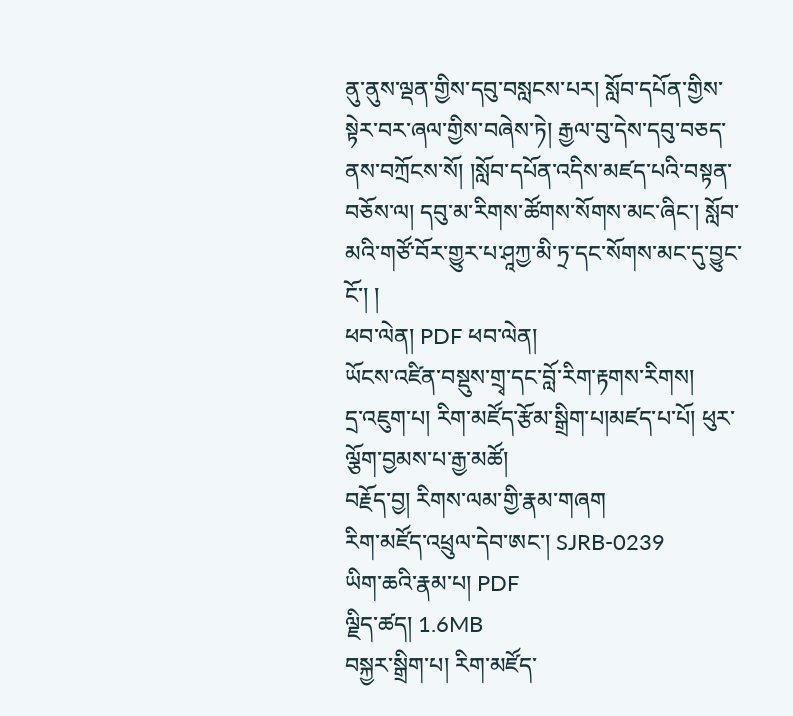ནུ་ནུས་ལྡན་གྱིས་དབུ་བསླངས་པར། སློབ་དཔོན་གྱིས་སྟེར་བར་ཞལ་གྱིས་བཞེས་ཏེ། རྒྱལ་བུ་དེས་དབུ་བཅད་ནས་བཀྲོངས་སོ། །སློབ་དཔོན་འདིས་མཛད་པའི་བསྟན་བཅོས་ལ། དབུ་མ་རིགས་ཚོགས་སོགས་མང་ཞིང་། སློབ་མའི་གཙོ་བོར་གྱུར་པ་ཤཱཀྱ་མི་ཏྲ་དང་སོགས་མང་དུ་བྱུང་ངོ་། །
ཕབ་ལེན། PDF ཕབ་ལེན།
ཡོངས་འཛིན་བསྡུས་གྲྭ་དང་བློ་རིག་རྟགས་རིགས།
དྲ་འཇུག་པ། རིག་མཛོད་རྩོམ་སྒྲིག་པ།མཛད་པ་པོ། ཕུར་ལྕོག་བྱམས་པ་རྒྱ་མཚོ།
བརྗོད་བྱ། རིགས་ལམ་གྱི་རྣམ་གཞག
རིག་མཛོད་འཕྲུལ་དེབ་ཨང་། SJRB-0239
ཡིག་ཆའི་རྣམ་པ། PDF
ལྗིད་ཚད། 1.6MB
བསྐྱར་སྒྲིག་པ། རིག་མཛོད་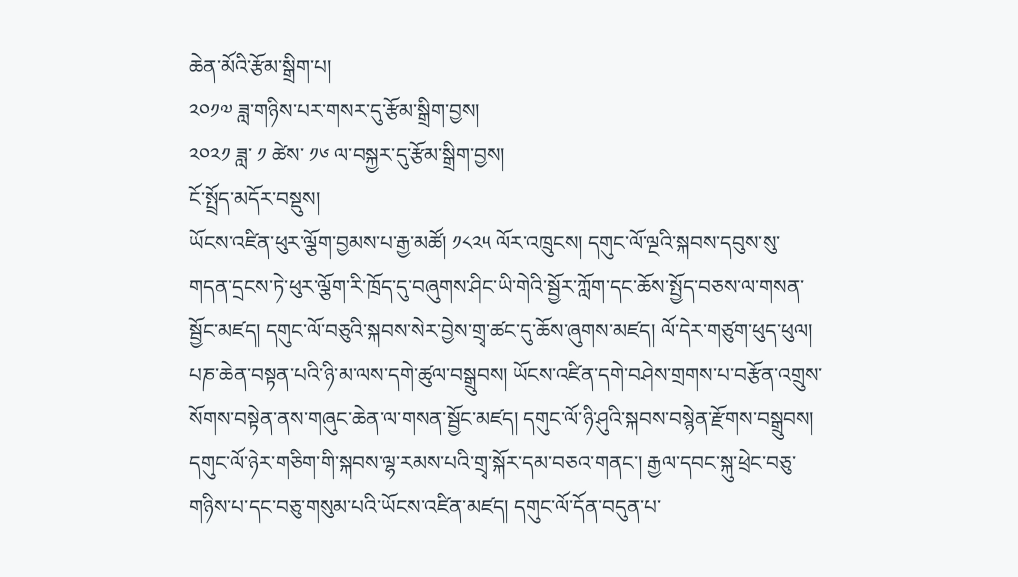ཆེན་མོའི་རྩོམ་སྒྲིག་པ།
༢༠༡༧ ཟླ་གཉིས་པར་གསར་དུ་རྩོམ་སྒྲིག་བྱས།
༢༠༢༡ ཟླ་ ༡ ཚེས་ ༡༦ ལ་བསྐྱར་དུ་རྩོམ་སྒྲིག་བྱས།
ངོ་སྤྲོད་མདོར་བསྡུས།
ཡོངས་འཛིན་ཕུར་ལྕོག་བྱམས་པ་རྒྱ་མཚོ། ༡༨༢༥ ལོར་འཁྲུངས། དགུང་ལོ་ལྔའི་སྐབས་དབུས་སུ་གདན་དྲངས་ཏེ་ཕུར་ལྕོག་རི་ཁྲོད་དུ་བཞུགས་ཤིང་ཡི་གེའི་སྦྱོར་ཀློག་དང་ཆོས་སྤྱོད་བཅས་ལ་གསན་སྦྱོང་མཛད། དགུང་ལོ་བཅུའི་སྐབས་སེར་བྱེས་གྲྭ་ཚང་དུ་ཆོས་ཞུགས་མཛད། ལོ་དེར་གཙུག་ཕུད་ཕུལ། པཎ་ཆེན་བསྟན་པའི་ཉི་མ་ལས་དགེ་ཚུལ་བསྒྲུབས། ཡོངས་འཛིན་དགེ་བཤེས་གྲགས་པ་བརྩོན་འགྲུས་སོགས་བསྟེན་ནས་གཞུང་ཆེན་ལ་གསན་སྦྱོང་མཛད། དགུང་ལོ་ཉི་ཤུའི་སྐབས་བསྙེན་རྫོགས་བསྒྲུབས། དགུང་ལོ་ཉེར་གཅིག་གི་སྐབས་ལྷ་རམས་པའི་གྲྭ་སྐོར་དམ་བཅའ་གནང་། རྒྱལ་དབང་སྐུ་ཕྲེང་བཅུ་གཉིས་པ་དང་བཅུ་གསུམ་པའི་ཡོངས་འཛིན་མཛད། དགུང་ལོ་དོན་བདུན་པ་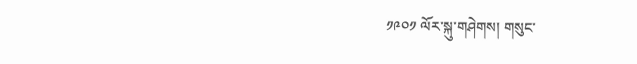༡༩༠༡ ལོར་སྐུ་གཤེགས། གསུང་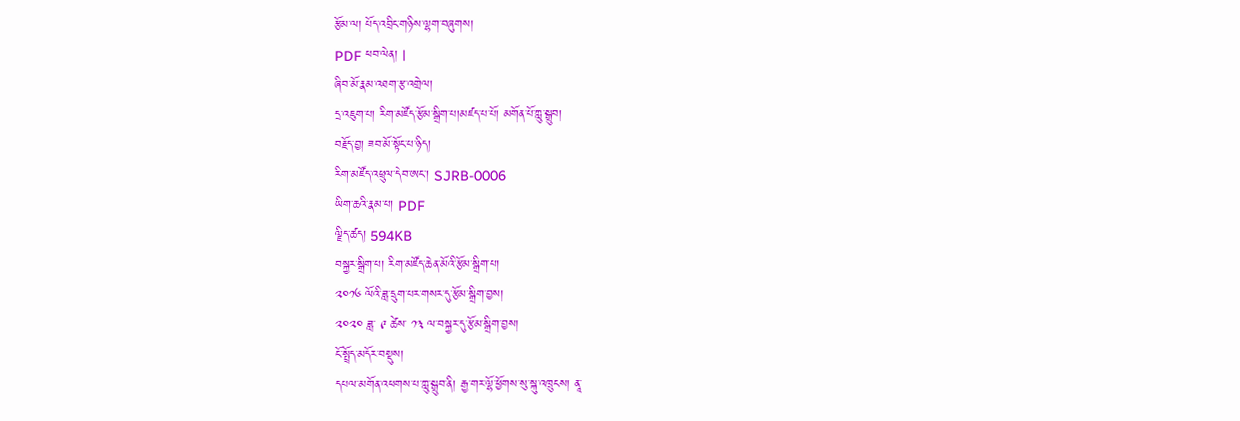རྩོམ་ལ། པོད་འབྲིང་གཉིས་ལྷག་བཞུགས།
PDF ཕབ་ལེན། |
ཞིབ་མོ་རྣམ་འཐག་རྩ་འགྲེལ།
དྲ་འཇུག་པ། རིག་མཛོད་རྩོམ་སྒྲིག་པ།མཛད་པ་པོ། མགོན་པོ་ཀླུ་སྒྲུབ།
བརྗོད་བྱ། ཟབ་མོ་སྟོང་པ་ཉིད།
རིག་མཛོད་འཕྲུལ་དེབ་ཨང་། SJRB-0006
ཡིག་ཆའི་རྣམ་པ། PDF
ལྗིད་ཚད། 594KB
བསྐྱར་སྒྲིག་པ། རིག་མཛོད་ཆེན་མོའི་རྩོམ་སྒྲིག་པ།
༢༠༡༦ ལོའི་ཟླ་དྲུག་པར་གསར་དུ་རྩོམ་སྒྲིག་བྱས།
༢༠༢༠ ཟླ་ ༩ ཚེས་ ༡༣ ལ་བསྐྱར་དུ་རྩོམ་སྒྲིག་བྱས།
ངོ་སྤྲོད་མདོར་བསྡུས།
དཔལ་མགོན་འཕགས་པ་ཀླུ་སྒྲུབ་ནི། རྒྱ་གར་ལྷོ་ཕྱོགས་སུ་སྐུ་འཁྲུངས། ནཱ་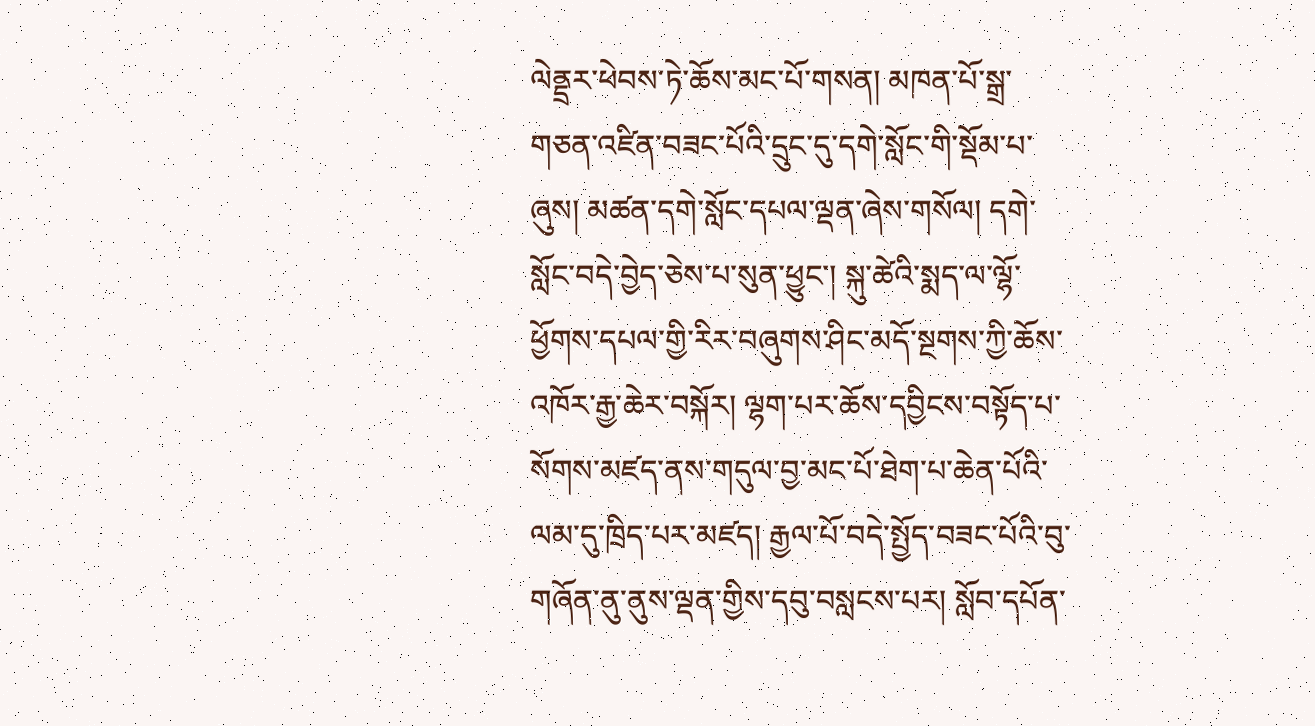ལེནྡྲར་ཕེབས་ཏེ་ཆོས་མང་པོ་གསན། མཁན་པོ་སྒྲ་གཅན་འཛིན་བཟང་པོའི་དྲུང་དུ་དགེ་སློང་གི་སྡོམ་པ་ཞུས། མཚན་དགེ་སློང་དཔལ་ལྡན་ཞེས་གསོལ། དགེ་སློང་བདེ་བྱེད་ཅེས་པ་སུན་ཕྱུང་། སྐུ་ཚེའི་སྨད་ལ་ལྷོ་ཕྱོགས་དཔལ་གྱི་རིར་བཞུགས་ཤིང་མདོ་སྔགས་ཀྱི་ཆོས་འཁོར་རྒྱ་ཆེར་བསྐོར། ལྷག་པར་ཆོས་དབྱིངས་བསྟོད་པ་སོགས་མཛད་ནས་གདུལ་བྱ་མང་པོ་ཐེག་པ་ཆེན་པོའི་ལམ་དུ་ཁྲིད་པར་མཛད། རྒྱལ་པོ་བདེ་སྤྱོད་བཟང་པོའི་བུ་གཞོན་ནུ་ནུས་ལྡན་གྱིས་དབུ་བསླངས་པར། སློབ་དཔོན་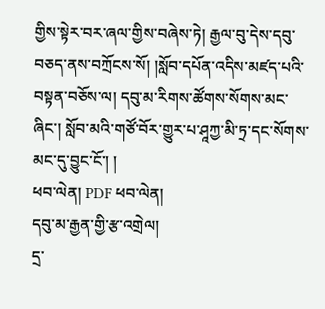གྱིས་སྟེར་བར་ཞལ་གྱིས་བཞེས་ཏེ། རྒྱལ་བུ་དེས་དབུ་བཅད་ནས་བཀྲོངས་སོ། །སློབ་དཔོན་འདིས་མཛད་པའི་བསྟན་བཅོས་ལ། དབུ་མ་རིགས་ཚོགས་སོགས་མང་ཞིང་། སློབ་མའི་གཙོ་བོར་གྱུར་པ་ཤཱཀྱ་མི་ཏྲ་དང་སོགས་མང་དུ་བྱུང་ངོ་། །
ཕབ་ལེན། PDF ཕབ་ལེན།
དབུ་མ་རྒྱན་གྱི་རྩ་འགྲེལ།
དྲ་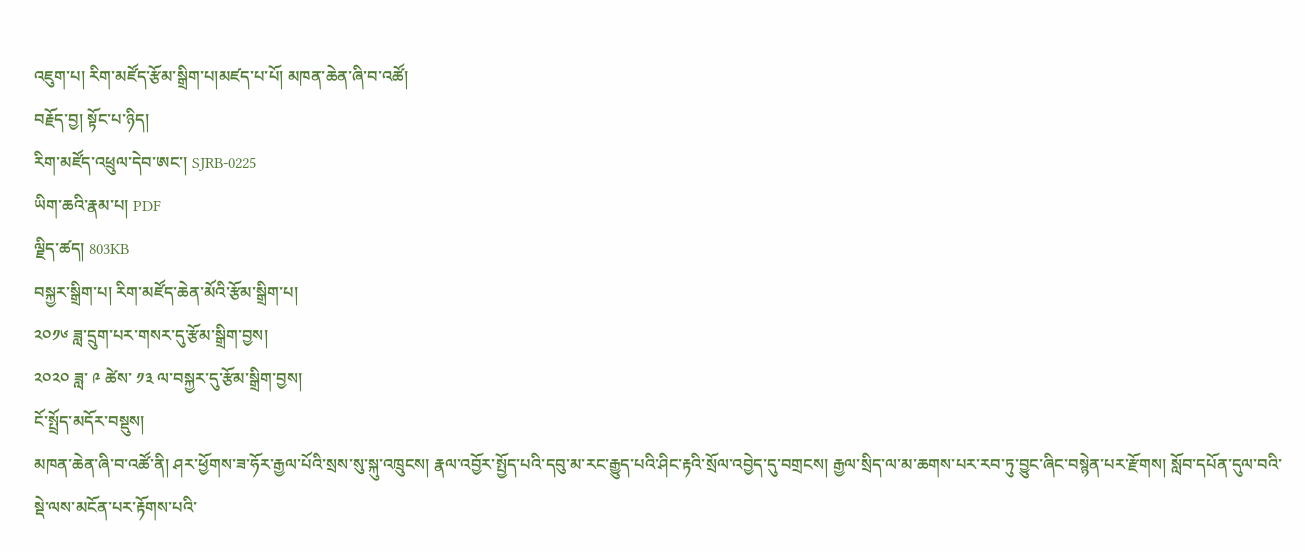འཇུག་པ། རིག་མཛོད་རྩོམ་སྒྲིག་པ།མཛད་པ་པོ། མཁན་ཆེན་ཞི་བ་འཚོ།
བརྗོད་བྱ། སྟོང་པ་ཉིད།
རིག་མཛོད་འཕྲུལ་དེབ་ཨང་། SJRB-0225
ཡིག་ཆའི་རྣམ་པ། PDF
ལྗིད་ཚད། 803KB
བསྐྱར་སྒྲིག་པ། རིག་མཛོད་ཆེན་མོའི་རྩོམ་སྒྲིག་པ།
༢༠༡༦ ཟླ་དྲུག་པར་གསར་དུ་རྩོམ་སྒྲིག་བྱས།
༢༠༢༠ ཟླ་ ༩ ཚེས་ ༡༣ ལ་བསྐྱར་དུ་རྩོམ་སྒྲིག་བྱས།
ངོ་སྤྲོད་མདོར་བསྡུས།
མཁན་ཆེན་ཞི་བ་འཚོ་ནི། ཤར་ཕྱོགས་ཟ་ཧོར་རྒྱལ་པོའི་སྲས་སུ་སྐུ་འཁྲུངས། རྣལ་འབྱོར་སྤྱོད་པའི་དབུ་མ་རང་རྒྱུད་པའི་ཤིང་རྟའི་སྲོལ་འབྱེད་དུ་བགྲངས། རྒྱལ་སྲིད་ལ་མ་ཆགས་པར་རབ་ཏུ་བྱུང་ཞིང་བསྙེན་པར་རྫོགས། སློབ་དཔོན་དུལ་བའི་སྡེ་ལས་མངོན་པར་རྟོགས་པའི་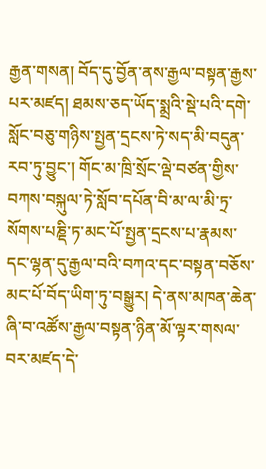རྒྱན་གསན། བོད་དུ་བྱོན་ནས་རྒྱལ་བསྟན་རྒྱས་པར་མཛད། ཐམས་ཅད་ཡོད་སྨྲའི་སྡེ་པའི་དགེ་སློང་བཅུ་གཉིས་སྤྱན་དྲངས་ཏེ་སད་མི་བདུན་རབ་ཏུ་བྱུང་། གོང་མ་ཁྲི་སྲོང་ལྡེ་བཙན་གྱིས་བཀས་བསྐུལ་ཏེ་སློབ་དཔོན་བི་མ་ལ་མི་ཏྲ་སོགས་པཎྡི་ཏ་མང་པོ་སྤྱན་དྲངས་པ་རྣམས་དང་ལྷན་དུ་རྒྱལ་བའི་བཀའ་དང་བསྟན་བཅོས་མང་པོ་བོད་ཡིག་ཏུ་བསྒྱུར། དེ་ནས་མཁན་ཆེན་ཞི་བ་འཚོས་རྒྱལ་བསྟན་ཉིན་མོ་ལྟར་གསལ་བར་མཛད་དེ་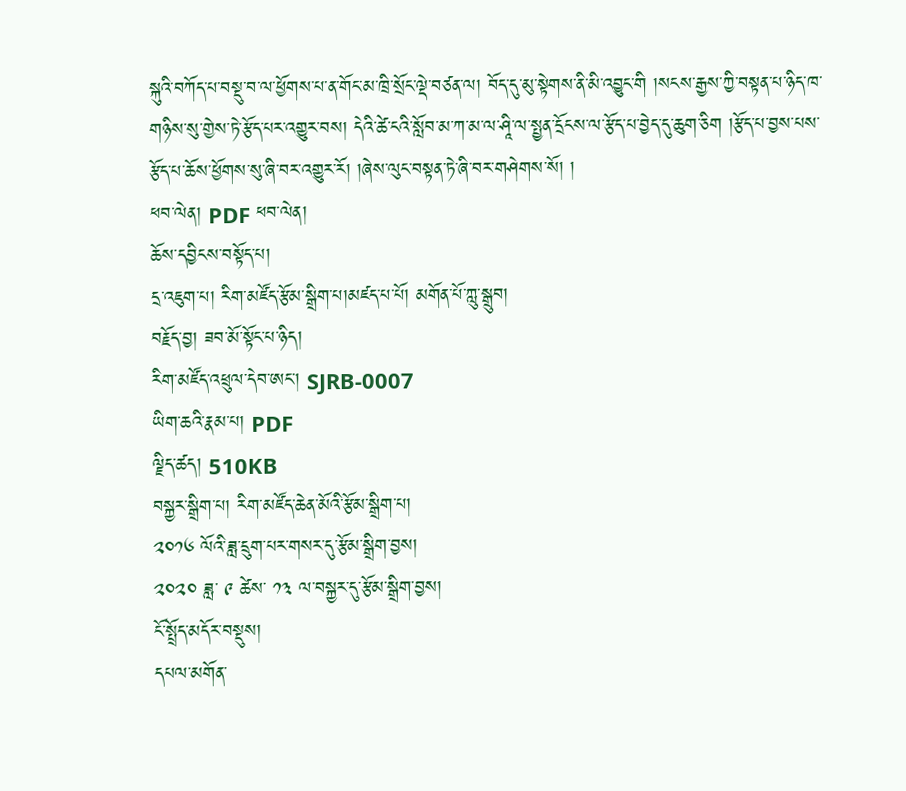སྐུའི་བཀོད་པ་བསྡུ་བ་ལ་ཕྱོགས་པ་ན་གོང་མ་ཁྲི་སྲོང་ལྡེ་བཙན་ལ། བོད་དུ་མུ་སྟེགས་ནི་མི་འབྱུང་གི །སངས་རྒྱས་ཀྱི་བསྟན་པ་ཉིད་ཁ་གཉིས་སུ་གྱེས་ཏེ་རྩོད་པར་འགྱུར་བས། དེའི་ཚེ་ངའི་སློབ་མ་ཀ་མ་ལ་ཤཱི་ལ་སྤྱན་དྲོངས་ལ་རྩོད་པ་བྱེད་དུ་ཆུག་ཅིག །རྩོད་པ་བྱས་པས་རྩོད་པ་ཆོས་ཕྱོགས་སུ་ཞི་བར་འགྱུར་རོ། །ཞེས་ལུང་བསྟན་ཏེ་ཞི་བར་གཤེགས་སོ། །
ཕབ་ལེན། PDF ཕབ་ལེན།
ཆོས་དབྱིངས་བསྟོད་པ།
དྲ་འཇུག་པ། རིག་མཛོད་རྩོམ་སྒྲིག་པ།མཛད་པ་པོ། མགོན་པོ་ཀླུ་སྒྲུབ།
བརྗོད་བྱ། ཟབ་མོ་སྟོང་པ་ཉིད།
རིག་མཛོད་འཕྲུལ་དེབ་ཨང་། SJRB-0007
ཡིག་ཆའི་རྣམ་པ། PDF
ལྗིད་ཚད། 510KB
བསྐྱར་སྒྲིག་པ། རིག་མཛོད་ཆེན་མོའི་རྩོམ་སྒྲིག་པ།
༢༠༡༦ ལོའི་ཟླ་དྲུག་པར་གསར་དུ་རྩོམ་སྒྲིག་བྱས།
༢༠༢༠ ཟླ་ ༩ ཚེས་ ༡༣ ལ་བསྐྱར་དུ་རྩོམ་སྒྲིག་བྱས།
ངོ་སྤྲོད་མདོར་བསྡུས།
དཔལ་མགོན་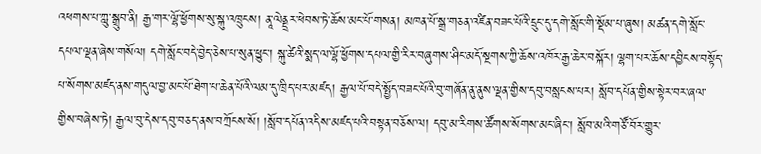འཕགས་པ་ཀླུ་སྒྲུབ་ནི། རྒྱ་གར་ལྷོ་ཕྱོགས་སུ་སྐུ་འཁྲུངས། ནཱ་ལེནྡྲར་ཕེབས་ཏེ་ཆོས་མང་པོ་གསན། མཁན་པོ་སྒྲ་གཅན་འཛིན་བཟང་པོའི་དྲུང་དུ་དགེ་སློང་གི་སྡོམ་པ་ཞུས། མཚན་དགེ་སློང་དཔལ་ལྡན་ཞེས་གསོལ། དགེ་སློང་བདེ་བྱེད་ཅེས་པ་སུན་ཕྱུང་། སྐུ་ཚེའི་སྨད་ལ་ལྷོ་ཕྱོགས་དཔལ་གྱི་རིར་བཞུགས་ཤིང་མདོ་སྔགས་ཀྱི་ཆོས་འཁོར་རྒྱ་ཆེར་བསྐོར། ལྷག་པར་ཆོས་དབྱིངས་བསྟོད་པ་སོགས་མཛད་ནས་གདུལ་བྱ་མང་པོ་ཐེག་པ་ཆེན་པོའི་ལམ་དུ་ཁྲིད་པར་མཛད། རྒྱལ་པོ་བདེ་སྤྱོད་བཟང་པོའི་བུ་གཞོན་ནུ་ནུས་ལྡན་གྱིས་དབུ་བསླངས་པར། སློབ་དཔོན་གྱིས་སྟེར་བར་ཞལ་གྱིས་བཞེས་ཏེ། རྒྱལ་བུ་དེས་དབུ་བཅད་ནས་བཀྲོངས་སོ། །སློབ་དཔོན་འདིས་མཛད་པའི་བསྟན་བཅོས་ལ། དབུ་མ་རིགས་ཚོགས་སོགས་མང་ཞིང་། སློབ་མའི་གཙོ་བོར་གྱུར་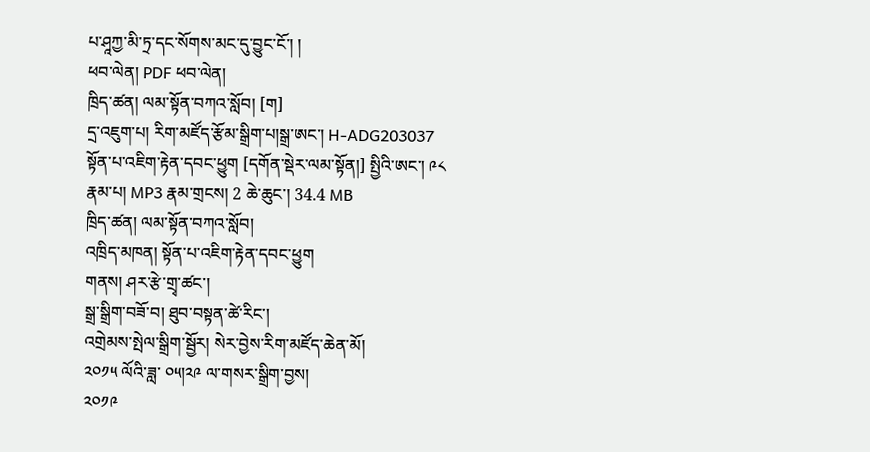པ་ཤཱཀྱ་མི་ཏྲ་དང་སོགས་མང་དུ་བྱུང་ངོ་། །
ཕབ་ལེན། PDF ཕབ་ལེན།
ཁྲིད་ཚན། ལམ་སྟོན་བཀའ་སློབ། [ག]
དྲ་འཇུག་པ། རིག་མཛོད་རྩོམ་སྒྲིག་པ།སྒྲ་ཨང་། H-ADG203037
སྟོན་པ་འཇིག་རྟེན་དབང་ཕྱུག [དགོན་སྡེར་ལམ་སྟོན།] སྤྱིའི་ཨང་། ༩༨
རྣམ་པ། MP3 རྣམ་གྲངས། 2 ཆེ་ཆུང་། 34.4 MB
ཁྲིད་ཚན། ལམ་སྟོན་བཀའ་སློབ།
འཁྲིད་མཁན། སྟོན་པ་འཇིག་རྟེན་དབང་ཕྱུག
གནས། ཤར་རྩེ་གྲྭ་ཚང་།
སྒྲ་སྒྲིག་བཟོ་བ། ཐུབ་བསྟན་ཚེ་རིང་།
འགྲེམས་སྤེལ་སྒྲིག་སྦྱོར། སེར་བྱེས་རིག་མཛོད་ཆེན་མོ།
༢༠༡༥ ལོའི་ཟླ་ ༠༥།༢༩ ལ་གསར་སྒྲིག་བྱས།
༢༠༡༩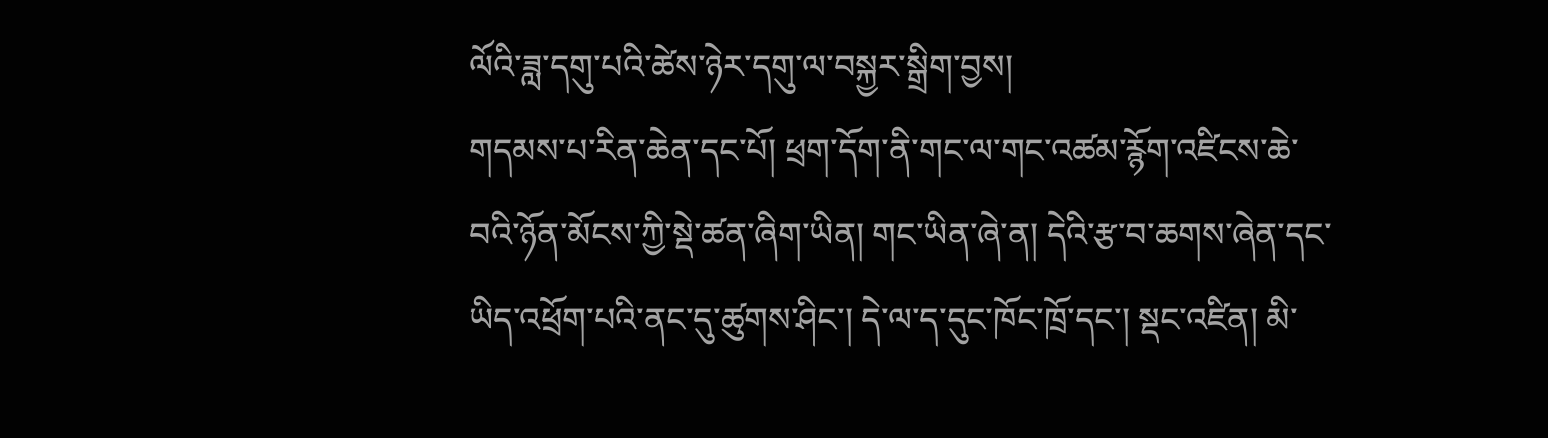ལོའི་ཟླ་དགུ་པའི་ཚེས་ཉེར་དགུ་ལ་བསྐྱར་སྒྲིག་བྱས།
གདམས་པ་རིན་ཆེན་དང་པོ། ཕྲག་དོག་ནི་གང་ལ་གང་འཚམ་རྙོག་འཛིངས་ཆེ་བའི་ཉོན་མོངས་ཀྱི་སྡེ་ཚན་ཞིག་ཡིན། གང་ཡིན་ཞེ་ན། དེའི་རྩ་བ་ཆགས་ཞེན་དང་ཡིད་འཕྲོག་པའི་ནང་དུ་ཚུགས་ཤིང་། དེ་ལ་ད་དུང་ཁོང་ཁྲོ་དང་། སྡང་འཛིན། མི་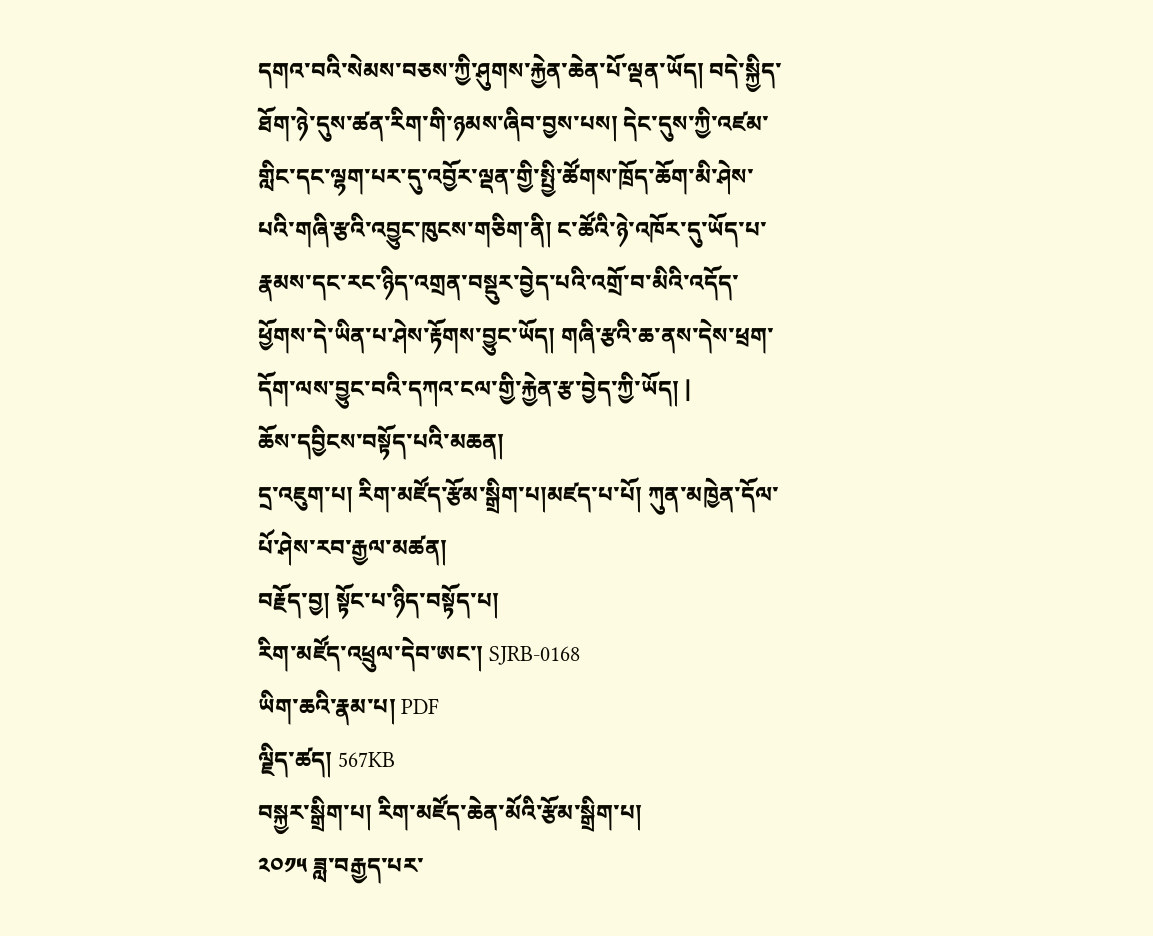དགའ་བའི་སེམས་བཅས་ཀྱི་ཤུགས་རྐྱེན་ཆེན་པོ་ལྡན་ཡོད། བདེ་སྐྱིད་ཐོག་ཉེ་དུས་ཚན་རིག་གི་ཉམས་ཞིབ་བྱས་པས། དེང་དུས་ཀྱི་འཛམ་གླིང་དང་ལྷག་པར་དུ་འབྱོར་ལྡན་གྱི་སྤྱི་ཚོགས་ཁྲོད་ཆོག་མི་ཤེས་པའི་གཞི་རྩའི་འབྱུང་ཁུངས་གཅིག་ནི། ང་ཚོའི་ཉེ་འཁོར་དུ་ཡོད་པ་རྣམས་དང་རང་ཉིད་འགྲན་བསྡུར་བྱེད་པའི་འགྲོ་བ་མིའི་འདོད་ཕྱོགས་དེ་ཡིན་པ་ཤེས་རྟོགས་བྱུང་ཡོད། གཞི་རྩའི་ཆ་ནས་དེས་ཕྲག་དོག་ལས་བྱུང་བའི་དཀའ་ངལ་གྱི་རྐྱེན་རྩ་བྱེད་ཀྱི་ཡོད། |
ཆོས་དབྱིངས་བསྟོད་པའི་མཆན།
དྲ་འཇུག་པ། རིག་མཛོད་རྩོམ་སྒྲིག་པ།མཛད་པ་པོ། ཀུན་མཁྱེན་དོལ་པོ་ཤེས་རབ་རྒྱལ་མཚན།
བརྗོད་བྱ། སྟོང་པ་ཉིད་བསྟོད་པ།
རིག་མཛོད་འཕྲུལ་དེབ་ཨང་། SJRB-0168
ཡིག་ཆའི་རྣམ་པ། PDF
ལྗིད་ཚད། 567KB
བསྐྱར་སྒྲིག་པ། རིག་མཛོད་ཆེན་མོའི་རྩོམ་སྒྲིག་པ།
༢༠༡༥ ཟླ་བརྒྱད་པར་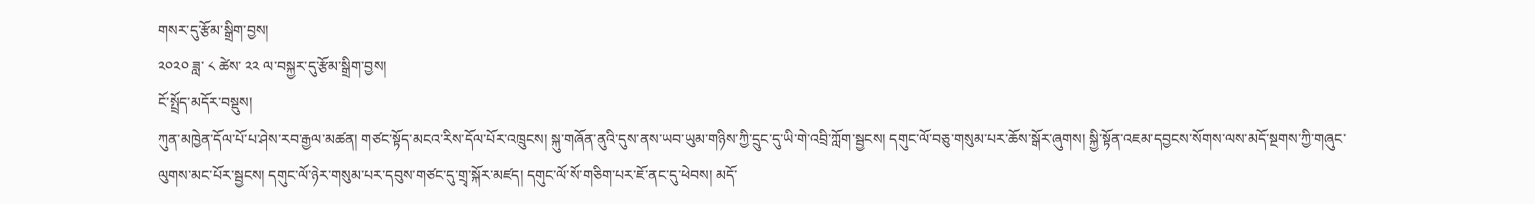གསར་དུ་རྩོམ་སྒྲིག་བྱས།
༢༠༢༠ ཟླ་ ༨ ཚེས་ ༢༢ ལ་བསྐྱར་དུ་རྩོམ་སྒྲིག་བྱས།
ངོ་སྤྲོད་མདོར་བསྡུས།
ཀུན་མཁྱེན་དོལ་པོ་པ་ཤེས་རབ་རྒྱལ་མཚན། གཙང་སྟོད་མངའ་རིས་དོལ་པོར་འཁྲུངས། སྐུ་གཞོན་ནུའི་དུས་ནས་ཡབ་ཡུམ་གཉིས་ཀྱི་དྲུང་དུ་ཡི་གེ་འབྲི་ཀློག་སྦྱངས། དགུང་ལོ་བཅུ་གསུམ་པར་ཆོས་སྒོར་ཞུགས། སྐྱི་སྟོན་འཇམ་དབྱངས་སོགས་ལས་མདོ་སྔགས་ཀྱི་གཞུང་ལུགས་མང་པོར་སྦྱངས། དགུང་ལོ་ཉེར་གསུམ་པར་དབུས་གཙང་དུ་གྲྭ་སྐོར་མཛད། དགུང་ལོ་སོ་གཅིག་པར་ཇོ་ནང་དུ་ཕེབས། མདོ་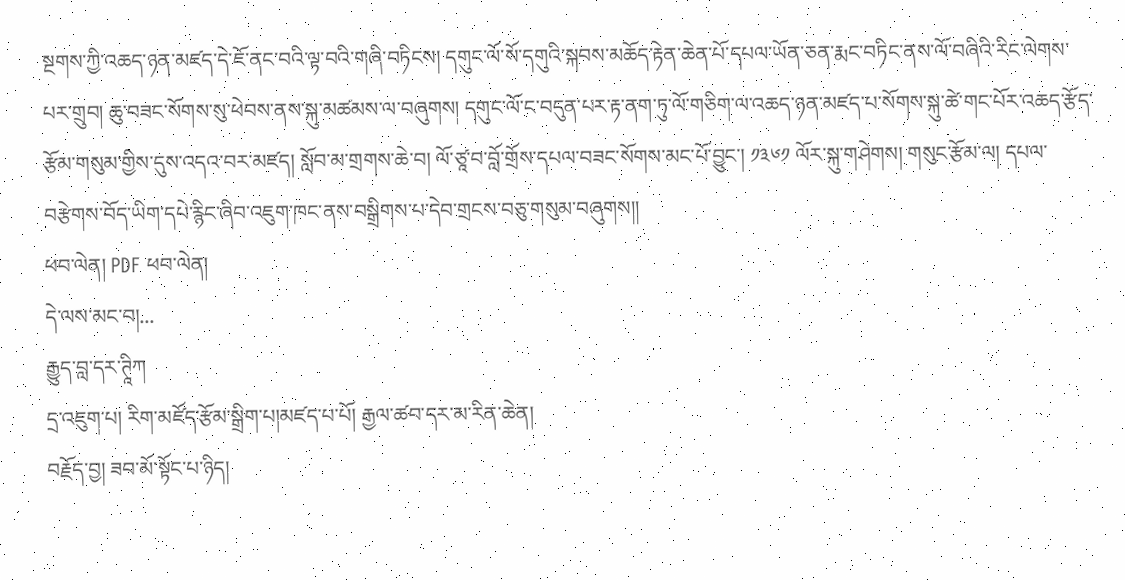སྔགས་ཀྱི་འཆད་ཉན་མཛད་དེ་ཇོ་ནང་བའི་ལྟ་བའི་གཞི་བཏིངས། དགུང་ལོ་སོ་དགུའི་སྐབས་མཆོད་རྟེན་ཆེན་པོ་དཔལ་ཡོན་ཅན་རྨང་བཏིང་ནས་ལོ་བཞིའི་རིང་ལེགས་པར་གྲུབ། ཆུ་བཟང་སོགས་སུ་ཕེབས་ནས་སྐུ་མཚམས་ལ་བཞུགས། དགུང་ལོ་ང་བདུན་པར་རྟ་ནག་ཏུ་ལོ་གཅིག་ལ་འཆད་ཉན་མཛད་པ་སོགས་སྐུ་ཚེ་གང་པོར་འཆད་རྩོད་རྩོམ་གསུམ་གྱིས་དུས་འདའ་བར་མཛད། སློབ་མ་གྲགས་ཆེ་བ། ལོ་ཙཱ་བ་བློ་གྲོས་དཔལ་བཟང་སོགས་མང་པོ་བྱུང་། ༡༣༦༡ ལོར་སྐུ་གཤེགས། གསུང་རྩོམ་ལ། དཔལ་བརྩེགས་བོད་ཡིག་དཔེ་རྙིང་ཞིབ་འཇུག་ཁང་ནས་བསྒྲིགས་པ་དེབ་གྲངས་བཅུ་གསུམ་བཞུགས།།
ཕབ་ལེན། PDF ཕབ་ལེན།
དེ་ལས་མང་བ།...
རྒྱུད་བླ་དར་ཊཱིཀ
དྲ་འཇུག་པ། རིག་མཛོད་རྩོམ་སྒྲིག་པ།མཛད་པ་པོ། རྒྱལ་ཚབ་དར་མ་རིན་ཆེན།
བརྗོད་བྱ། ཟབ་མོ་སྟོང་པ་ཉིད།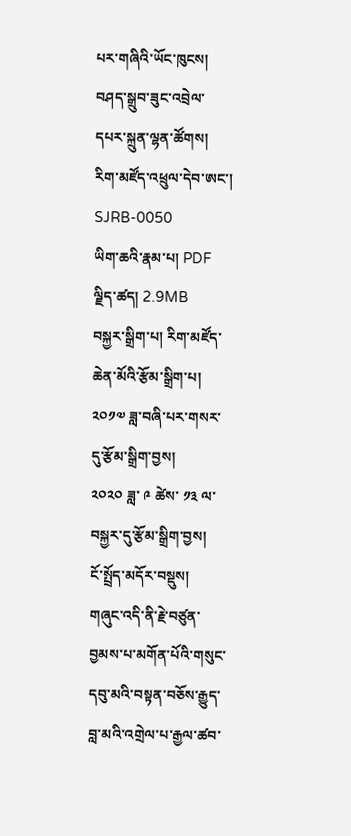པར་གཞིའི་ཡོང་ཁུངས། བཤད་སྒྲུབ་ཟུང་འབྲེལ་དཔར་སྐྲུན་ལྷན་ཚོགས།
རིག་མཛོད་འཕྲུལ་དེབ་ཨང་། SJRB-0050
ཡིག་ཆའི་རྣམ་པ། PDF
ལྗིད་ཚད། 2.9MB
བསྐྱར་སྒྲིག་པ། རིག་མཛོད་ཆེན་མོའི་རྩོམ་སྒྲིག་པ།
༢༠༡༧ ཟླ་བཞི་པར་གསར་དུ་རྩོམ་སྒྲིག་བྱས།
༢༠༢༠ ཟླ་ ༩ ཚེས་ ༡༣ ལ་བསྐྱར་དུ་རྩོམ་སྒྲིག་བྱས།
ངོ་སྤྲོད་མདོར་བསྡུས།
གཞུང་འདི་ནི་རྗེ་བཙུན་བྱམས་པ་མགོན་པོའི་གསུང་དབུ་མའི་བསྟན་བཅོས་རྒྱུད་བླ་མའི་འགྲེལ་པ་རྒྱལ་ཚབ་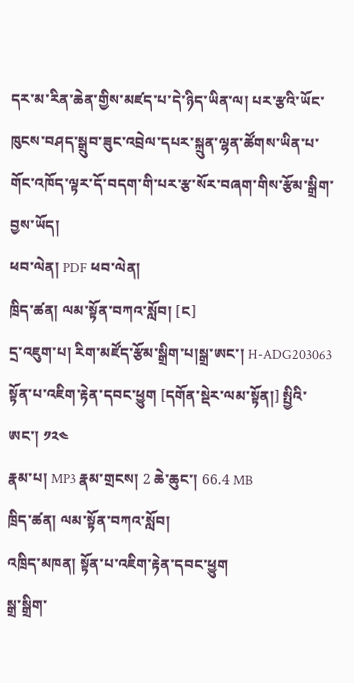དར་མ་རིན་ཆེན་གྱིས་མཛད་པ་དེ་ཉིད་ཡིན་ལ། པར་རྩའི་ཡོང་ཁུངས་བཤད་སྒྲུབ་ཟུང་འབྲེལ་དཔར་སྐྲུན་ལྷན་ཚོགས་ཡིན་པ་གོང་འཁོད་ལྟར་དོ་བདག་གི་པར་རྩ་སོར་བཞག་གིས་རྩོམ་སྒྲིག་བྱས་ཡོད།
ཕབ་ལེན། PDF ཕབ་ལེན།
ཁྲིད་ཚན། ལམ་སྟོན་བཀའ་སློབ། [ང]
དྲ་འཇུག་པ། རིག་མཛོད་རྩོམ་སྒྲིག་པ།སྒྲ་ཨང་། H-ADG203063
སྟོན་པ་འཇིག་རྟེན་དབང་ཕྱུག [དགོན་སྡེར་ལམ་སྟོན།] སྤྱིའི་ཨང་། ༡༢༤
རྣམ་པ། MP3 རྣམ་གྲངས། 2 ཆེ་ཆུང་། 66.4 MB
ཁྲིད་ཚན། ལམ་སྟོན་བཀའ་སློབ།
འཁྲིད་མཁན། སྟོན་པ་འཇིག་རྟེན་དབང་ཕྱུག
སྒྲ་སྒྲིག་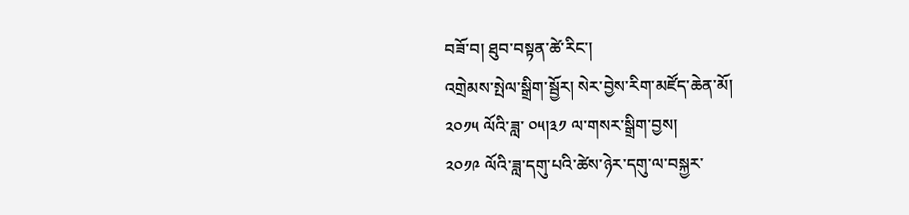བཟོ་བ། ཐུབ་བསྟན་ཚེ་རིང་།
འགྲེམས་སྤེལ་སྒྲིག་སྦྱོར། སེར་བྱེས་རིག་མཛོད་ཆེན་མོ།
༢༠༡༥ ལོའི་ཟླ་ ༠༥།༣༡ ལ་གསར་སྒྲིག་བྱས།
༢༠༡༩ ལོའི་ཟླ་དགུ་པའི་ཚེས་ཉེར་དགུ་ལ་བསྐྱར་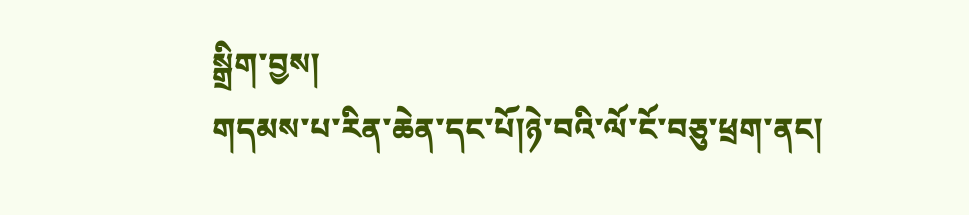སྒྲིག་བྱས།
གདམས་པ་རིན་ཆེན་དང་པོ།ཉེ་བའི་ལོ་ངོ་བཅུ་ཕྲག་ནང།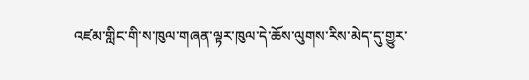འཛམ་གླིང་གི་ས་ཁུལ་གཞན་ལྟར་ཁུལ་དེ་ཆོས་ལུགས་རིས་མེད་དུ་གྱུར་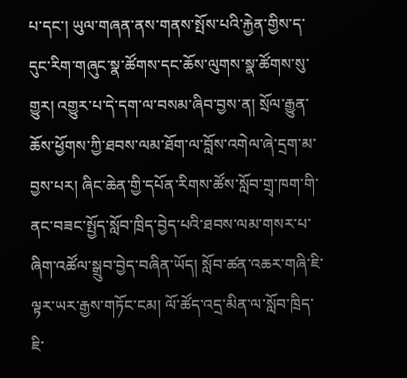པ་དང་། ཡུལ་གཞན་ནས་གནས་སྤོས་པའི་རྐྱེན་གྱིས་ད་དུང་རིག་གཞུང་སྣ་ཚོགས་དང་ཆོས་ལུགས་སྣ་ཚོགས་སུ་གྱུར། འགྱུར་པ་དེ་དག་ལ་བསམ་ཞིབ་བྱས་ན། སྲོལ་རྒྱུན་ཆོས་ཕྱོགས་ཀྱི་ཐབས་ལམ་ཐོག་ལ་བློས་འགེལ་ཞེ་དྲག་མ་བྱས་པར། ཞིང་ཆེན་གྱི་དཔོན་རིགས་ཚོས་སློབ་གྲྭ་ཁག་གི་ནང་བཟང་སྤྱོད་སློབ་ཁྲིད་བྱེད་པའི་ཐབས་ལམ་གསར་པ་ཞིག་འཚོལ་སྒྲུབ་བྱེད་བཞིན་ཡོད། སློབ་ཚན་འཆར་གཞི་ཇི་ལྟར་ཡར་རྒྱས་གཏོང་ངམ། ལོ་ཚོད་འདྲ་མིན་ལ་སློབ་ཁྲིད་ཇི་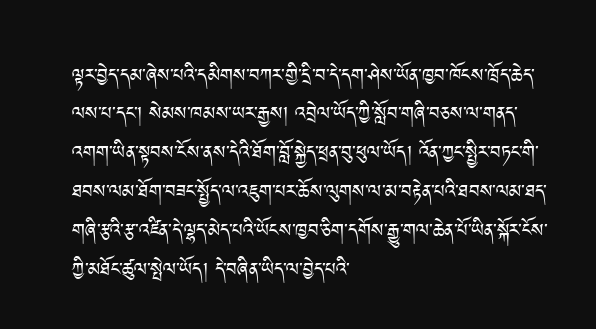ལྟར་བྱེད་དམ་ཞེས་པའི་དམིགས་བཀར་གྱི་དྲི་བ་དེ་དག་ཤེས་ཡོན་ཁྱབ་ཁོངས་ཁྲོད་ཆེད་ལས་པ་དང་། སེམས་ཁམས་ཡར་རྒྱས། འབྲེལ་ཡོད་ཀྱི་སློབ་གཞི་བཅས་ལ་གནད་འགག་ཡིན་སྟབས་ངོས་ནས་དེའི་ཐོག་བློ་སྐྱེད་ཕྲན་བུ་ཕུལ་ཡོད། འོན་ཀྱང་སྤྱིར་བཏང་གི་ཐབས་ལམ་ཐོག་བཟང་སྤྱོད་ལ་འཇུག་པར་ཆོས་ལུགས་ལ་མ་བརྟེན་པའི་ཐབས་ལམ་ཐད་གཞི་རྩའི་རྩ་འཛིན་དེ་ལྷད་མེད་པའི་ཡོངས་ཁྱབ་ཅིག་དགོས་རྒྱུ་གལ་ཆེན་པོ་ཡིན་སྐོར་ངོས་ཀྱི་མཐོང་ཚུལ་སྤེལ་ཡོད། དེ་བཞིན་ཡིད་ལ་བྱེད་པའི་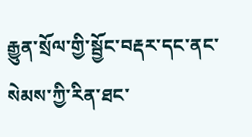རྒྱུན་སྲོལ་གྱི་སྦྱོང་བརྡར་དང་ནང་སེམས་ཀྱི་རིན་ཐང་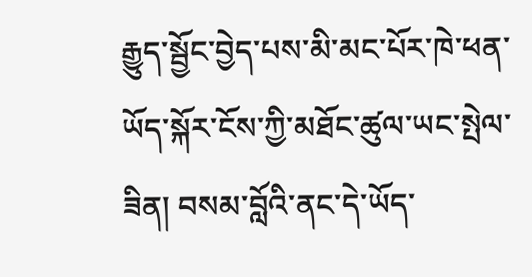རྒྱུད་སྦྱོང་བྱེད་པས་མི་མང་པོར་ཁེ་ཕན་ཡོད་སྐོར་ངོས་ཀྱི་མཐོང་ཚུལ་ཡང་སྤེལ་ཟིན། བསམ་བློའི་ནང་དེ་ཡོད་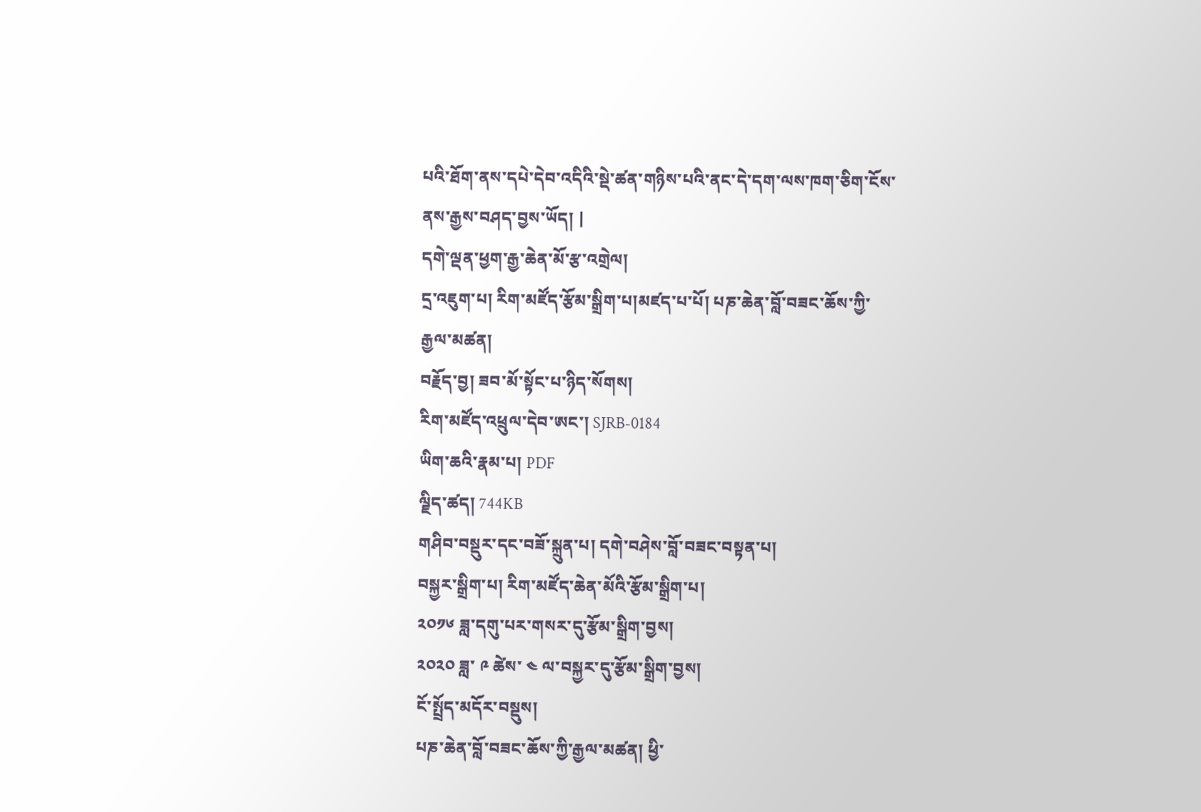པའི་ཐོག་ནས་དཔེ་དེབ་འདིའི་སྡེ་ཚན་གཉིས་པའི་ནང་དེ་དག་ལས་ཁག་ཅིག་ངོས་ནས་རྒྱས་བཤད་བྱས་ཡོད། |
དགེ་ལྡན་ཕྱག་རྒྱ་ཆེན་མོ་རྩ་འགྲེལ།
དྲ་འཇུག་པ། རིག་མཛོད་རྩོམ་སྒྲིག་པ།མཛད་པ་པོ། པཎ་ཆེན་བློ་བཟང་ཆོས་ཀྱི་རྒྱལ་མཚན།
བརྗོད་བྱ། ཟབ་མོ་སྟོང་པ་ཉིད་སོགས།
རིག་མཛོད་འཕྲུལ་དེབ་ཨང་། SJRB-0184
ཡིག་ཆའི་རྣམ་པ། PDF
ལྗིད་ཚད། 744KB
གཤིབ་བསྡུར་དང་བཟོ་སྐྲུན་པ། དགེ་བཤེས་བློ་བཟང་བསྟན་པ།
བསྐྱར་སྒྲིག་པ། རིག་མཛོད་ཆེན་མོའི་རྩོམ་སྒྲིག་པ།
༢༠༡༦ ཟླ་དགུ་པར་གསར་དུ་རྩོམ་སྒྲིག་བྱས།
༢༠༢༠ ཟླ་ ༩ ཚེས་ ༤ ལ་བསྐྱར་དུ་རྩོམ་སྒྲིག་བྱས།
ངོ་སྤྲོད་མདོར་བསྡུས།
པཎ་ཆེན་བློ་བཟང་ཆོས་ཀྱི་རྒྱལ་མཚན། ཕྱི་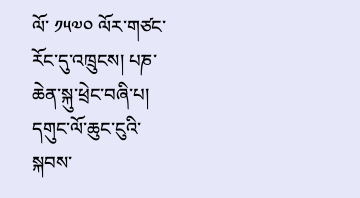ལོ་ ༡༥༧༠ ལོར་གཙང་རོང་དུ་འཁྲུངས། པཎ་ཆེན་སྐུ་ཕྲེང་བཞི་པ། དགུང་ལོ་ཆུང་ངུའི་སྐབས་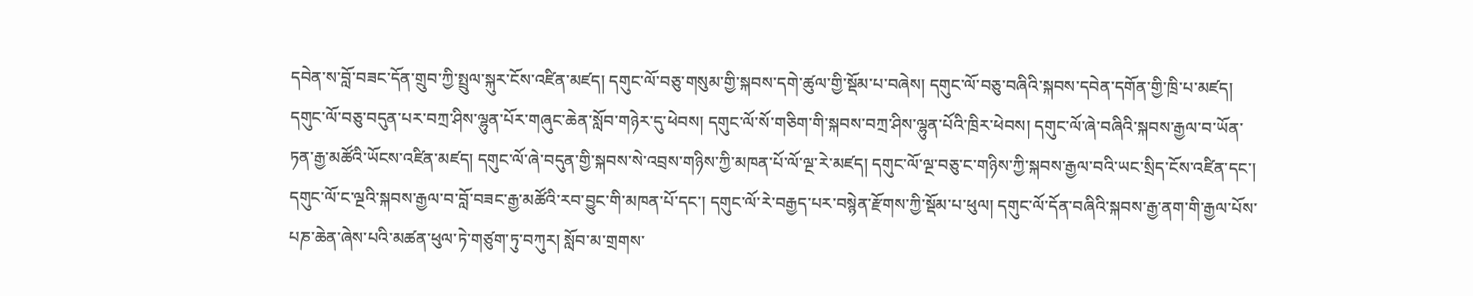དབེན་ས་བློ་བཟང་དོན་གྲུབ་ཀྱི་སྤྲུལ་སྐུར་ངོས་འཛིན་མཛད། དགུང་ལོ་བཅུ་གསུམ་གྱི་སྐབས་དགེ་ཚུལ་གྱི་སྡོམ་པ་བཞེས། དགུང་ལོ་བཅུ་བཞིའི་སྐབས་དབེན་དགོན་གྱི་ཁྲི་པ་མཛད། དགུང་ལོ་བཅུ་བདུན་པར་བཀྲ་ཤིས་ལྷུན་པོར་གཞུང་ཆེན་སློབ་གཉེར་དུ་ཕེབས། དགུང་ལོ་སོ་གཅིག་གི་སྐབས་བཀྲ་ཤིས་ལྷུན་པོའི་ཁྲིར་ཕེབས། དགུང་ལོ་ཞེ་བཞིའི་སྐབས་རྒྱལ་བ་ཡོན་ཏན་རྒྱ་མཚོའི་ཡོངས་འཛིན་མཛད། དགུང་ལོ་ཞེ་བདུན་གྱི་སྐབས་སེ་འབྲས་གཉིས་ཀྱི་མཁན་པོ་ལོ་ལྔ་རེ་མཛད། དགུང་ལོ་ལྔ་བཅུ་ང་གཉིས་ཀྱི་སྐབས་རྒྱལ་བའི་ཡང་སྲིད་ངོས་འཛིན་དང་། དགུང་ལོ་ང་ལྔའི་སྐབས་རྒྱལ་བ་བློ་བཟང་རྒྱ་མཚོའི་རབ་བྱུང་གི་མཁན་པོ་དང་། དགུང་ལོ་རེ་བརྒྱད་པར་བསྙེན་རྫོགས་ཀྱི་སྡོམ་པ་ཕུལ། དགུང་ལོ་དོན་བཞིའི་སྐབས་རྒྱ་ནག་གི་རྒྱལ་པོས་པཎ་ཆེན་ཞེས་པའི་མཚན་ཕུལ་ཏེ་གཙུག་ཏུ་བཀུར། སློབ་མ་གྲགས་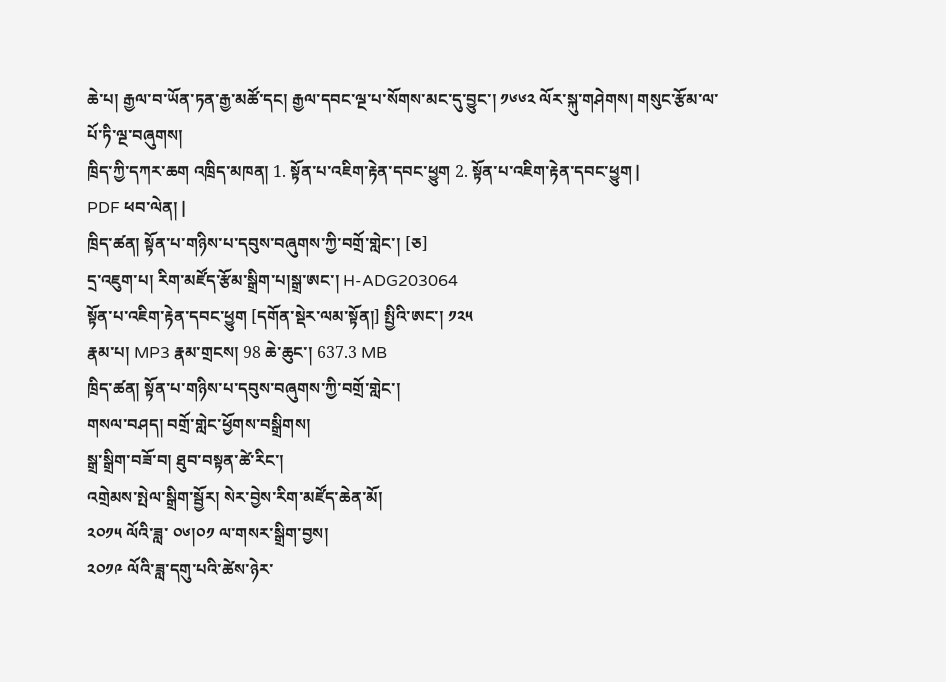ཆེ་པ། རྒྱལ་བ་ཡོན་ཏན་རྒྱ་མཚོ་དང། རྒྱལ་དབང་ལྔ་པ་སོགས་མང་དུ་བྱུང་། ༡༦༦༢ ལོར་སྐུ་གཤེགས། གསུང་རྩོམ་ལ་པོ་ཏི་ལྔ་བཞུགས།
ཁྲིད་ཀྱི་དཀར་ཆག འཁྲིད་མཁན། 1. སྟོན་པ་འཇིག་རྟེན་དབང་ཕྱུག 2. སྟོན་པ་འཇིག་རྟེན་དབང་ཕྱུག |
PDF ཕབ་ལེན། |
ཁྲིད་ཚན། སྟོན་པ་གཉིས་པ་དབུས་བཞུགས་ཀྱི་བགྲོ་གླེང་། [ཅ]
དྲ་འཇུག་པ། རིག་མཛོད་རྩོམ་སྒྲིག་པ།སྒྲ་ཨང་། H-ADG203064
སྟོན་པ་འཇིག་རྟེན་དབང་ཕྱུག [དགོན་སྡེར་ལམ་སྟོན།] སྤྱིའི་ཨང་། ༡༢༥
རྣམ་པ། MP3 རྣམ་གྲངས། 98 ཆེ་ཆུང་། 637.3 MB
ཁྲིད་ཚན། སྟོན་པ་གཉིས་པ་དབུས་བཞུགས་ཀྱི་བགྲོ་གླེང་།
གསལ་བཤད། བགྲོ་གླེང་ཕྱོགས་བསྒྲིགས།
སྒྲ་སྒྲིག་བཟོ་བ། ཐུབ་བསྟན་ཚེ་རིང་།
འགྲེམས་སྤེལ་སྒྲིག་སྦྱོར། སེར་བྱེས་རིག་མཛོད་ཆེན་མོ།
༢༠༡༥ ལོའི་ཟླ་ ༠༦།༠༡ ལ་གསར་སྒྲིག་བྱས།
༢༠༡༩ ལོའི་ཟླ་དགུ་པའི་ཚེས་ཉེར་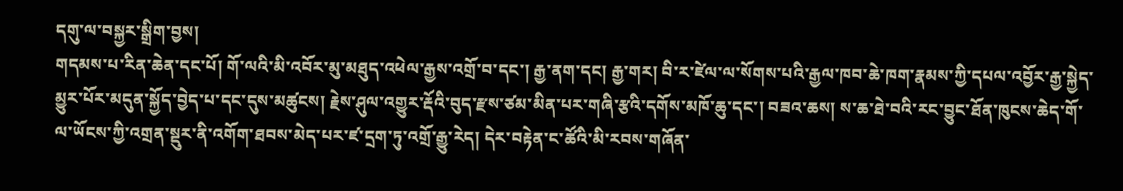དགུ་ལ་བསྐྱར་སྒྲིག་བྱས།
གདམས་པ་རིན་ཆེན་དང་པོ། གོ་ལའི་མི་འབོར་མུ་མཐུད་འཕེལ་རྒྱས་འགྲོ་བ་དང་། རྒྱ་ནག་དང། རྒྱ་གར། བི་ར་ཛེལ་ལ་སོགས་པའི་རྒྱལ་ཁབ་ཆེ་ཁག་རྣམས་ཀྱི་དཔལ་འབྱོར་རྒྱ་སྐྱེད་མྱུར་པོར་མདུན་སྐྱོད་བྱེད་པ་དང་དུས་མཚུངས། རྗེས་ཤུལ་འགྱུར་རྡོའི་བུད་རྫས་ཙམ་མིན་པར་གཞི་རྩའི་དགོས་མཁོ་ཆུ་དང་། བཟའ་ཆས། ས་ཆ་ཐེ་བའི་རང་བྱུང་ཐོན་ཁུངས་ཆེད་གོ་ལ་ཡོངས་ཀྱི་འགྲན་སྡུར་ནི་འགོག་ཐབས་མེད་པར་ཛ་དྲག་ཏུ་འགྲོ་རྒྱུ་རེད། དེར་བརྟེན་ང་ཚོའི་མི་རབས་གཞོན་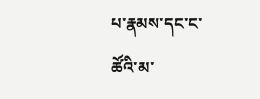པ་རྣམས་དང་ང་ཚོའི་མ་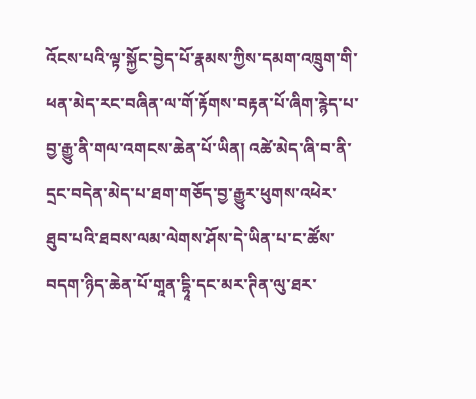འོངས་པའི་ལྟ་སྐྱོང་བྱེད་པོ་རྣམས་ཀྱིས་དམག་འཁྲུག་གི་ཕན་མེད་རང་བཞིན་ལ་གོ་རྟོགས་བརྟན་པོ་ཞིག་རྙེད་པ་བྱ་རྒྱུ་ནི་གལ་འགངས་ཆེན་པོ་ཡིན། འཚེ་མེད་ཞི་བ་ནི་དྲང་བདེན་མེད་པ་ཐག་གཅོད་བྱ་རྒྱུར་ཕུགས་འཕེར་ཐུབ་པའི་ཐབས་ལམ་ལེགས་ཤོས་དེ་ཡིན་པ་ང་ཚོས་བདག་ཉིད་ཆེན་པོ་གཱན་དྷཱི་དང་མར་ཊིན་ལུ་ཐར་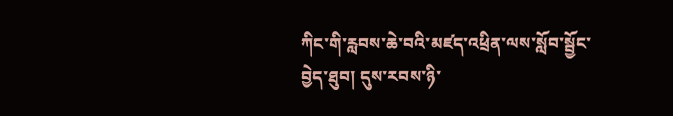ཀིང་གི་རླབས་ཆེ་བའི་མཛད་འཕྲིན་ལས་སློབ་སྦྱོང་བྱེད་ཐུབ། དུས་རབས་ཉི་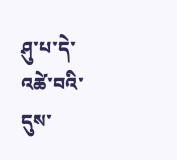ཤུ་པ་དེ་འཚེ་བའི་དུས་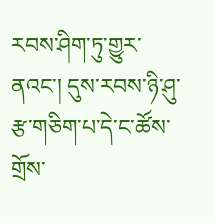རབས་ཤིག་ཏུ་གྱུར་ནའང་། དུས་རབས་ཉི་ཤུ་རྩ་གཅིག་པ་དེ་ང་ཚོས་གྲོས་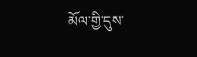མོལ་གྱི་དུས་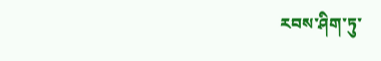རབས་ཤིག་ཏུ་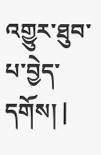འགྱུར་ཐུབ་པ་བྱེད་དགོས། |